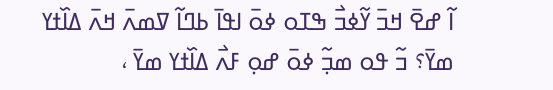ߊ߬ ߝߐ߫ ߞߏ߫ ߌ߬ߦߏ߯ ߒߠߋ ߦߋ߫ ߊߟߊ߫ ߕߣߊ߬ ߜߘߍ߫ ߞߍ߫ ߡߊ߰ߙߌ ߘߌ߫؟ ߏ߬ ߟߋ ߘߏ߲߬ ߦߋ߫ ߝߋ߲ ߓߍ߯ ߡߊ߰ߙߌ ߘߌ߫ ،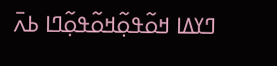ߣߌߡߊ ߞߋ߬ߟߋ߲߬ߞߋ߬ߟߋ߲߬ߣߊ ߕߍ߫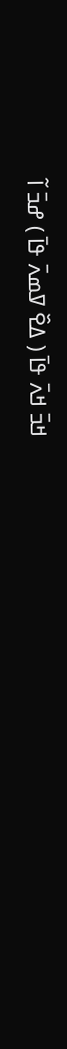ߞߏ߫ ߞߍ߫ ߟߊ߫ ( ߡߐ߰ ߜߘߍ߫ ߟߊ߫ ) ߝߏ߫ ߊ߬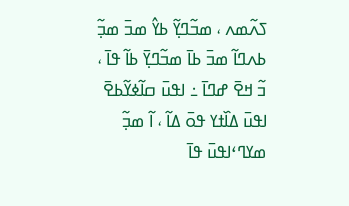ߖߍ߬ߘߍ ، ߘߏ߬ߣߌ߲߬ ߕߌ߮ ߘߏ߫ ߘߏ߲߬ ߕߍߣߊ߬ ߘߏ߫ ߕߊ߫ ߘߏ߬ߣߌ߲߫ ߕߊ߬ ߟߊ߫ ، ߏ߬ ߞߐ߫ ߝߣߊ߫ ߸ ߊߟߎ߫ ߛߊ߬ߦߌ߬ߕߐ߫ ߊߟߎ߫ ߡߊ߰ߙߌ ߟߋ߫ ߡߊ߬ ، ߊ߬ ߘߏ߲߬ ߘߌߣߵߊߟߎ߫ ߟߊ߫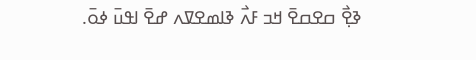ߢߐ߲߯ ߛߐߛߐ߫ ߞߏ ߓߍ߯ ߢߊߘߐߜߍ ߝߐ߫ ߊߟߎ߫ ߦߋ߫.